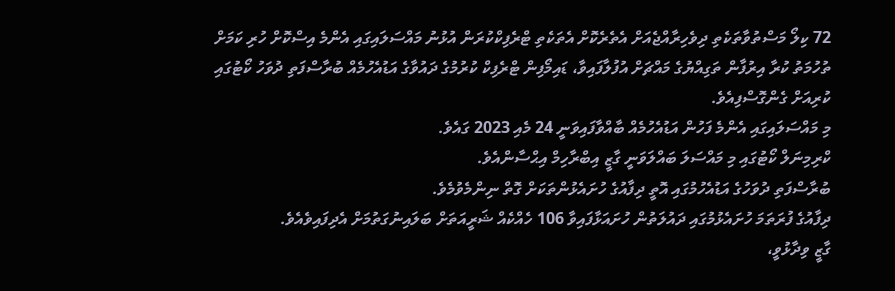72 ކިލޯ މަސްތުވާތަކެތި ދިވެހިރާއްޖެއަށް އެތެރެކޮށް އެތަކެތި ޓްރެފިކްކުރަން އުޅުނު މައްސަލައިގައި އެންމެ އިސްކޮށް ހުރި ކަމަށް ތުހުމަތު ކުރާ އިރުފާން ތަގިއްޔުގެ މައްޗަށް އުފުލާފައިވާ، ޑައިމޯފިން ޓްރެފިކް ކުރުމުގެ ދައުވާގެ އަޑުއެހުމެއް ބުރާސްފަތި ދުވަހު ކޯޓުގައި ކުރިއަށް ގެންގޮސްފިއެވެ.
މި މައްސަލައިގައި އެންމެ ފަހުން އަޑުއެހުމެއް ބާއްވާފައިވަނީ 24 މެއި 2023 ގައެވެ.
ކްރިމިނަލް ކޯޓުގައި މި މައްސަލަ ބައްލަވަނީ ގާޒީ އިބްރާހިމް އިޙްސާންއެވެ.
ބުރާސްފަތި ދުވަހުގެ އަޑުއެހުމުގައި އޮތީ ދިފާއުގެ ހުށައެޅުންތަކަށް ގޮތް ނިންމެވުމެވެ.
ދިފާއުގެ ފުރަތަމަ ހުށައެޅުމުގައި ދައުލަތުން ހުށައަޅާފައިވާ 106 ހެއްކެއް ޝަރީއަތަށް ބަލައިނުގަތުމަށް އެދިފައިވެއެވެ.
ގާޒީ ވިދާޅުވީ،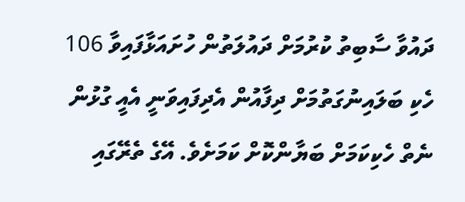ދައުވާ ސާބިތު ކުރުމަށް ދައުލަތުން ހުށައަޅާފައިވާ 106 ހެކި ބަލައިނުގަތުމަށް ދިފާއުން އެދިފައިވަނީ އެއީ ގުޅުން ނެތް ހެކިކަމަށް ބަޔާންކޮށް ކަމަށެވެ. އޭގެ ތެރޭގައި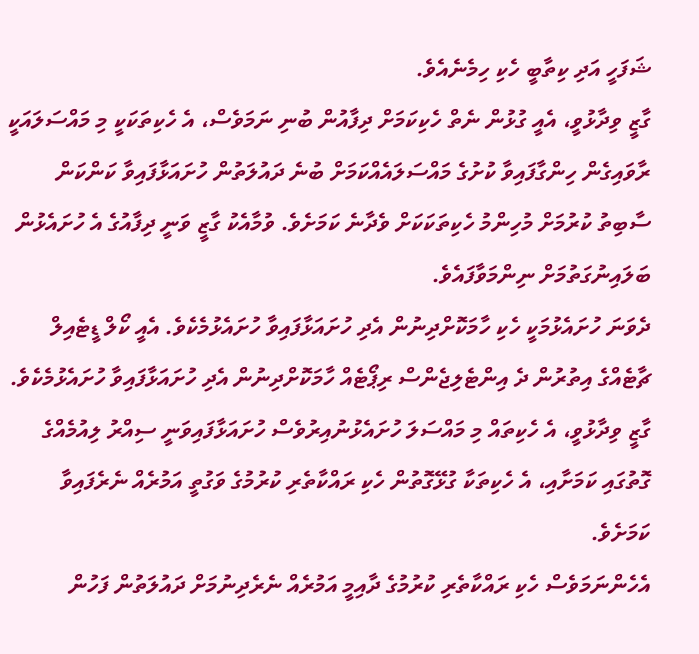ޝަފަހީ އަދި ކިތާބީ ހެކި ހިމެނެއެވެ.
ގާޒީ ވިދާޅުވީ، އެއީ ގުޅުން ނެތް ހެކިކަމަށް ދިފާއުން ބުނި ނަމަވެސް، އެ ހެކިތަކަކީ މި މައްސަލައަކީ ރާވައިގެން ހިންގާފައިވާ ކުށުގެ މައްސަލައެއްކަމަށް ބުނެ ދައުލަތުން ހުށައަޅާފައިވާ ކަންކަން ސާބިތު ކުރުމަށް މުހިންމު ހެކިތަކަކަށް ވެދާނެ ކަމަށެވެ. ވުމާއެކު ގާޒީ ވަނީ ދިފާއުގެ އެ ހުށައެޅުން ބަލައިނުގަތުމަށް ނިންމަވާފައެވެ.
ދެވަނަ ހުށައެޅުމަކީ ހެކި ހާމަކޮށްދިނުން އެދި ހުށައަޅާފައިވާ ހުށައެޅުމެކެވެ. އެއީ ކޯލް ޑީޓެއިލް ޗާޓެއްގެ އިތުރުން ދެ އިންޓެލިޖެންސް ރިޕޯޓެއް ހާމަކޮށްދިނުން އެދި ހުށައަޅާފައިވާ ހުށައެޅުމެކެވެ.
ގާޒީ ވިދާޅުވީ، އެ ހެކިތައް މި މައްސަލަ ހުށައެޅުނުއިރުވެސް ހުށައަޅާފައިވަނީ ސިއްރު ލިއުމެއްގެ ގޮތުގައި ކަމަށާއި، އެ ހެކިތަކާ ގުޅޭގޮތުން ހެކި ރައްކާތެރި ކުރުމުގެ ވަގުތީ އަމުރެއް ނެރެފައިވާ ކަމަށެވެ.
އެހެންނަމަވެސް ހެކި ރައްކާތެރި ކުރުމުގެ ދާއިމީ އަމުރެއް ނެރެދިނުމަށް ދައުލަތުން ފަހުން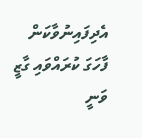އެދިފައިނުވާކަން ފާހަގަ ކުރައްވައި ގާޒީ ވަނީ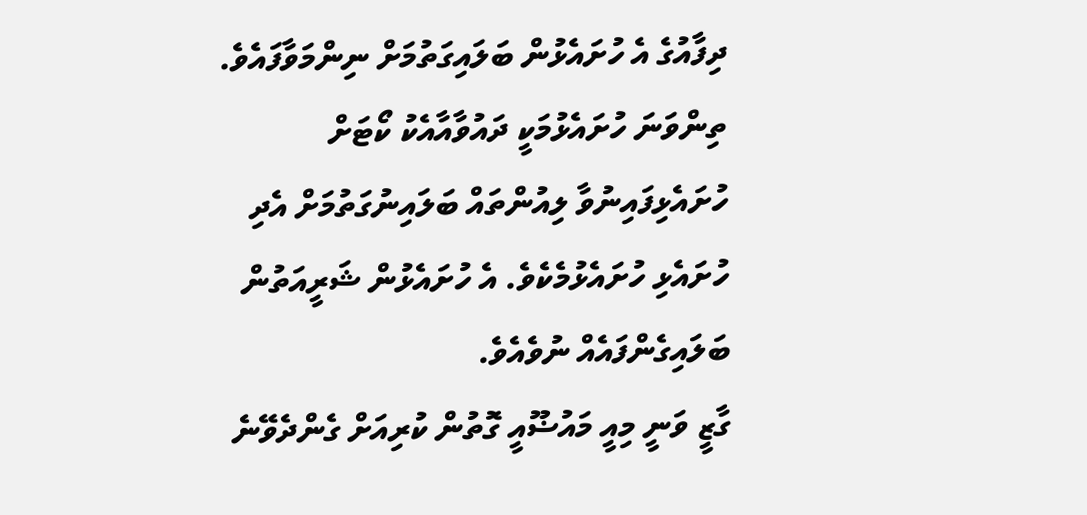ދިފާއުގެ އެ ހުށައެޅުން ބަލައިގަތުމަށް ނިންމަވާފައެވެ.
ތިންވަނަ ހުށައެޅުމަކީ ދައުވާއާއެކު ކޯޓަށް ހުށައެޅިފައިނުވާ ލިއުންތައް ބަލައިނުގަތުމަށް އެދި ހުށައެޅި ހުށައެޅުމެކެވެ. އެ ހުށައެޅުން ޝަރީއަތުން ބަލައިގެންފައެއް ނުވެއެވެ.
ގާޒީ ވަނީ މިއީ މައުޟޫއީ ގޮތުން ކުރިއަށް ގެންދެވޭނެ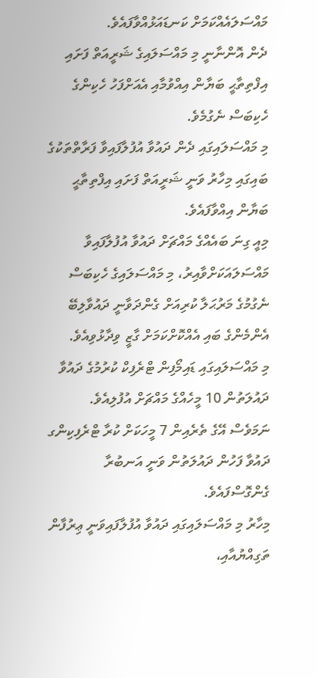މައްސަލައެއްކަމަށް ކަނޑައަޅުއްވާފައެވެ.
ދެން އޮންނާނީ މި މައްސަލައިގެ ޝަރީއަތް ފަށައި އިފްތިތާޙީ ބަޔާން އިއްވުމާއި އެއަށްފަހު ހެކިންގެ ހެކިބަސް ނެގުމެވެ.
މި މައްސަލައިގައި ދެން ދައުވާ އުފުލާފައިވާ ފަރާތްތަކުގެ ބައިގައި މިހާރު ވަނީ ޝަރީއަތް ފަށައި އިފްތިތާޙީ ބަޔާން އިއްވާފައެވެ.
މިއީ ގިނަ ބައެއްގެ މައްޗަށް ދައުވާ އުފުލާފައިވާ މައްސަލައަކަށްވާއިރު، މި މައްސަލައިގެ ހެކިބަސް ނެގުމުގެ މަރުޙަލާ ކުރިއަށް ގެންދަވާނީ ދައުވާލިބޭ އެންމެންގެ ބައި އެއްކޮށްކަމަށް ގާޒީ ވިދާޅުވިއެވެ.
މި މައްސަލައިގައި ޑައިމޯފިން ޓްރެފިކް ކުރުމުގެ ދައުވާ ދައުލަތުން 10 މީހެއްގެ މައްޗަށް އުފުލިއެވެ. ނަމަވެސް އޭގެ ތެރެއިން 7 މީހަކަށް ކުރާ ޓްރެފިކިންގ ދައުވާ ފަހުން ދައުލަތުން ވަނީ އަނބުރާ ގެންގޮސްފައެވެ.
މިހާރު މި މައްސަލައިގައި ދައުވާ އުފުލާފައިވަނީ ޢިރުފާން ތަގިއްޔުއާއި،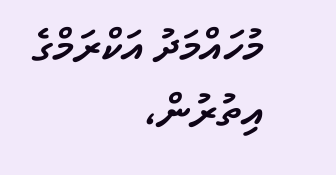މުހައްމަދު އަކްރަމްގެ އިތުރުން،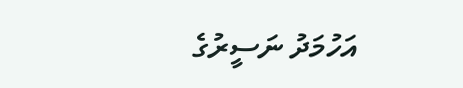އަހުމަދު ނަސީރުގެ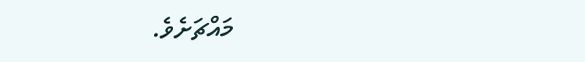މައްޗަށެވެ.